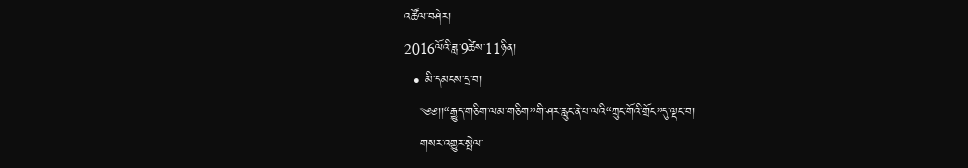འཚོལ་བཤེར།
2016ལོའི་ཟླ་9ཚེས་11ཉིན།
  • མི་དམངས་དྲ་བ།
    ༄༅།།“རྒྱུད་གཅིག་ལམ་གཅིག”གི་ཤར་རླུང་ནེ་པ་ལའི“ཀྲུང་གོའི་གྲོང”དུ་ལྡང་བ།
    གསར་འགྱུར་སྤེལ་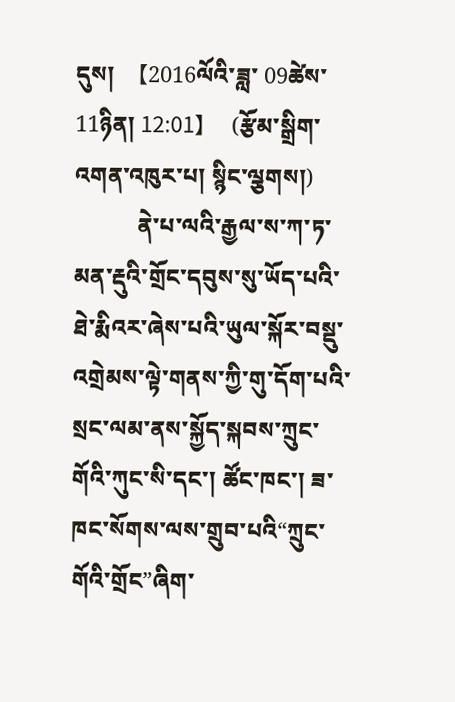དུས།  【2016ལོའི་ཟླ་ 09ཚེས་11ཉིན། 12:01】   (རྩོམ་སྒྲིག་འགན་འཁུར་པ། སྙིང་ལྕགས།)
           ནེ་པ་ལའི་རྒྱལ་ས་ཀ་ཏ་མན་རྡུའི་གྲོང་དབུས་སུ་ཡོད་པའི་ཐེ་རྨིའར་ཞེས་པའི་ཡུལ་སྐོར་བསྡུ་འགྲེམས་ལྟེ་གནས་ཀྱི་གུ་དོག་པའི་སྲང་ལམ་ནས་སྐྱོད་སྐབས་ཀྲུང་གོའི་ཀུང་སི་དང་། ཚོང་ཁང་། ཟ་ཁང་སོགས་ལས་གྲུབ་པའི“ཀྲུང་གོའི་གྲོང”ཞིག་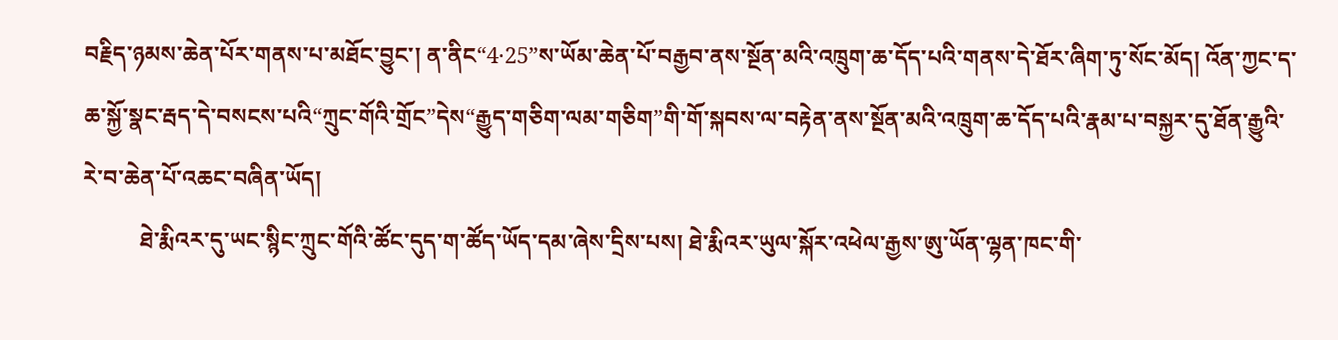བརྗིད་ཉམས་ཆེན་པོར་གནས་པ་མཐོང་བྱུང་། ན་ནིང“4·25”ས་ཡོམ་ཆེན་པོ་བརྒྱབ་ནས་སྔོན་མའི་འཁྲུག་ཆ་དོད་པའི་གནས་དེ་ཐོར་ཞིག་ཏུ་སོང་མོད། འོན་ཀྱང་ད་ཆ་སྐྱོ་སྣང་རྦད་དེ་བསངས་པའི“ཀྲུང་གོའི་གྲོང”དེས“རྒྱུད་གཅིག་ལམ་གཅིག”གི་གོ་སྐབས་ལ་བརྟེན་ནས་སྔོན་མའི་འཁྲུག་ཆ་དོད་པའི་རྣམ་པ་བསྐྱར་དུ་ཐོན་རྒྱུའི་རེ་བ་ཆེན་པོ་འཆང་བཞིན་ཡོད།
          ཐེ་རྨིའར་དུ་ཡང་སྙིང་ཀྲུང་གོའི་ཚོང་དུད་ག་ཚོད་ཡོད་དམ་ཞེས་དྲིས་པས། ཐེ་རྨིའར་ཡུལ་སྐོར་འཕེལ་རྒྱས་ཨུ་ཡོན་ལྷན་ཁང་གི་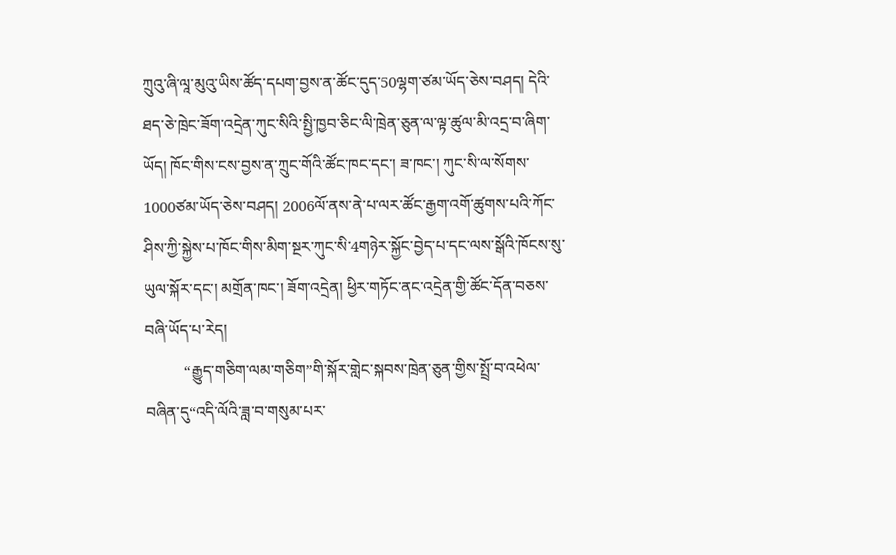ཀྲུའུ་ཞི་ལཱ་མུའུ་ཡིས་ཚོད་དཔག་བྱས་ན་ཚོང་དུད་50ལྷག་ཙམ་ཡོད་ཅེས་བཤད། དེའི་ཐད་ཅེ་ཁྲེང་ཟོག་འདྲེན་ཀུང་སིའི་སྤྱི་ཁྱབ་ཅིང་ལི་ཁྲེན་ཅུན་ལ་ལྟ་ཚུལ་མི་འདྲ་བ་ཞིག་ཡོད། ཁོང་གིས་ངས་བྱས་ན་ཀྲུང་གོའི་ཚོང་ཁང་དང་། ཟ་ཁང་། ཀུང་སི་ལ་སོགས་1000ཙམ་ཡོད་ཅེས་བཤད། 2006ལོ་ནས་ནེ་པ་ལར་ཚོང་རྒྱག་འགོ་ཚུགས་པའི་ཀོང་ཤིས་ཀྱི་སྐྱེས་པ་ཁོང་གིས་མིག་སྔར་ཀུང་སི་4གཉེར་སྐྱོང་བྱེད་པ་དང་ལས་སྒོའི་ཁོངས་སུ་ཡུལ་སྐོར་དང་། མགྲོན་ཁང་། ཟོག་འདྲེན། ཕྱིར་གཏོང་ནང་འདྲེན་གྱི་ཚོང་དོན་བཅས་བཞི་ཡོད་པ་རེད།
          “རྒྱུད་གཅིག་ལམ་གཅིག”གི་སྐོར་གླེང་སྐབས་ཁྲེན་ཅུན་གྱིས་སྤྲོ་བ་འཕེལ་བཞིན་དུ“འདི་ལོའི་ཟླ་བ་གསུམ་པར་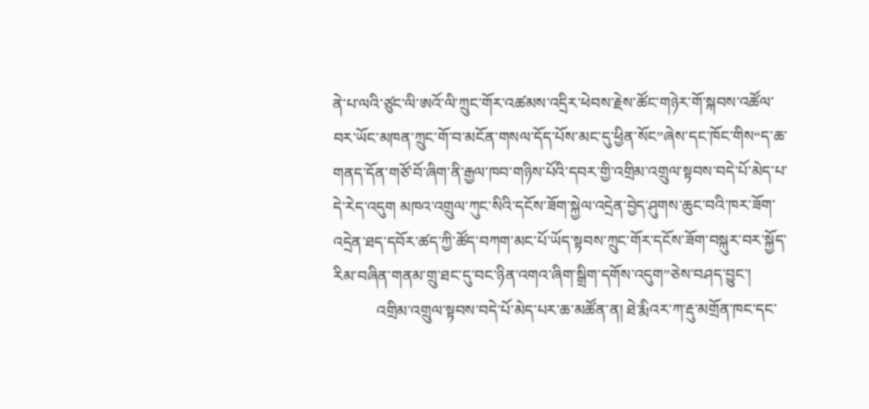ནེ་པ་ལའི་ཙུང་ལི་ཨའོ་ལི་ཀྲུང་གོར་འཚམས་འདྲིར་ཕེབས་རྗེས་ཚོང་གཉེར་གོ་སྐབས་འཚོལ་བར་ཡོང་མཁན་ཀྲུང་གོ་བ་མངོན་གསལ་དོད་པོས་མང་དུ་ཕྱིན་སོང”ཞེས་དང་ཁོང་གིས“ད་ཆ་གནད་དོན་གཙོ་བོ་ཞིག་ནི་རྒྱལ་ཁབ་གཉིས་པོའི་དབར་གྱི་འགྲིམ་འགྲུལ་སྟབས་བདེ་པོ་མེད་པ་དེ་རེད་འདུག མཁའ་འགྲུལ་ཀུང་སིའི་དངོས་ཟོག་སྐྱེལ་འདྲེན་བྱེད་ཤུགས་ཆུང་བའི་ཁར་ཟོག་འདྲེན་ཐད་དབོར་ཚད་ཀྱི་ཚོད་བཀག་མང་པོ་ཡོད་སྟབས་ཀྲུང་གོར་དངོས་ཟོག་བསྐུར་བར་སྐྱོད་རིམ་བཞིན་གནམ་གྲུ་ཐང་དུ་བང་ཉིན་འགའ་ཞིག་སྒྲིག་དགོས་འདུག”ཅེས་བཤད་བྱུང་།
           འགྲིམ་འགྲུལ་སྟབས་བདེ་པོ་མེད་པར་ཆ་མཚོན་ན། ཐེ་རྨིའར་ཀ་རྡུ་མགྲོན་ཁང་དང་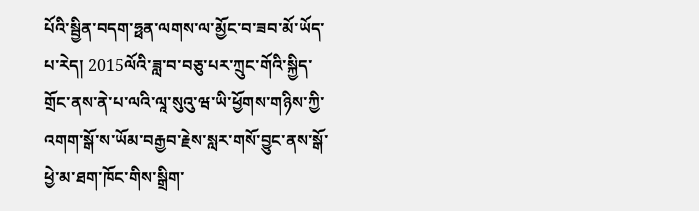པོའི་སྦྱིན་བདག་ཧྥན་ལགས་ལ་མྱོང་བ་ཟབ་མོ་ཡོད་པ་རེད། 2015ལོའི་ཟླ་བ་བཅུ་པར་ཀྲུང་གོའི་སྐྱིད་གྲོང་ནས་ནེ་པ་ལའི་ལཱ་སུའུ་ཝ་ཡི་ཕྱོགས་གཉིས་ཀྱི་འགག་སྒོ་ས་ཡོམ་བརྒྱབ་རྗེས་སླར་གསོ་བྱུང་ནས་སྒོ་ཕྱེ་མ་ཐག་ཁོང་གིས་སྒྲིག་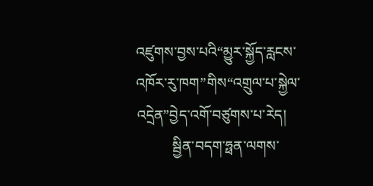འཛུགས་བྱས་པའི“མྱུར་སྐྱོད་རླངས་འཁོར་རུ་ཁག”གིས“འགྲུལ་པ་སྐྱེལ་འདྲེན”བྱེད་འགོ་བཙུགས་པ་རེད།
          སྦྱིན་བདག་ཧྥན་ལགས་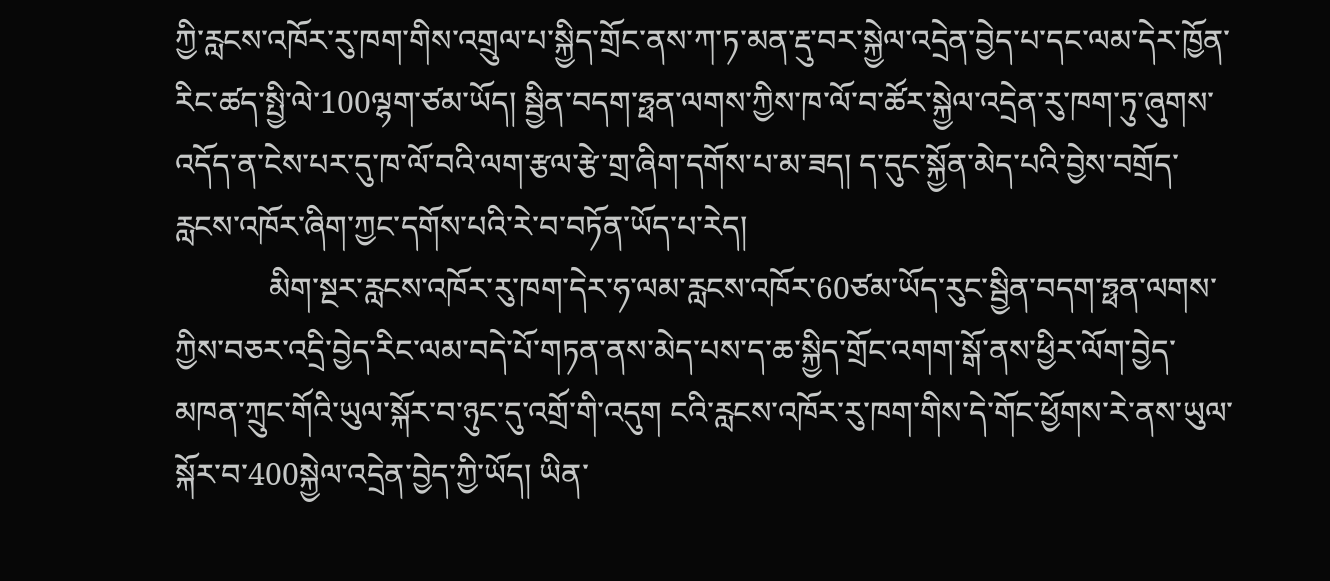ཀྱི་རླངས་འཁོར་རུ་ཁག་གིས་འགྲུལ་པ་སྐྱིད་གྲོང་ནས་ཀ་ཏ་མན་རྡུ་བར་སྐྱེལ་འདྲེན་བྱེད་པ་དང་ལམ་དེར་ཁྱོན་རིང་ཚད་སྤྱི་ལེ་100ལྷག་ཙམ་ཡོད། སྦྱིན་བདག་ཧྥན་ལགས་ཀྱིས་ཁ་ལོ་བ་ཚོར་སྐྱེལ་འདྲེན་རུ་ཁག་ཏུ་ཞུགས་འདོད་ན་ངེས་པར་དུ་ཁ་ལོ་བའི་ལག་རྩལ་རྩེ་གྲ་ཞིག་དགོས་པ་མ་ཟད། ད་དུང་སྐྱོན་མེད་པའི་བྱེས་བགྲོད་རླངས་འཁོར་ཞིག་ཀྱང་དགོས་པའི་རེ་བ་བཏོན་ཡོད་པ་རེད།
            མིག་སྔར་རླངས་འཁོར་རུ་ཁག་དེར་ཧ་ལམ་རླངས་འཁོར་60ཙམ་ཡོད་རུང་སྦྱིན་བདག་ཧྥན་ལགས་ཀྱིས་བཅར་འདྲི་བྱེད་རིང་ལམ་བདེ་པོ་གཏན་ནས་མེད་པས་ད་ཆ་སྐྱིད་གྲོང་འགག་སྒོ་ནས་ཕྱིར་ལོག་བྱེད་མཁན་ཀྲུང་གོའི་ཡུལ་སྐོར་བ་ཉུང་དུ་འགྲོ་གི་འདུག ངའི་རླངས་འཁོར་རུ་ཁག་གིས་དེ་གོང་ཕྱོགས་རེ་ནས་ཡུལ་སྐོར་བ་400སྐྱེལ་འདྲེན་བྱེད་ཀྱི་ཡོད། ཡིན་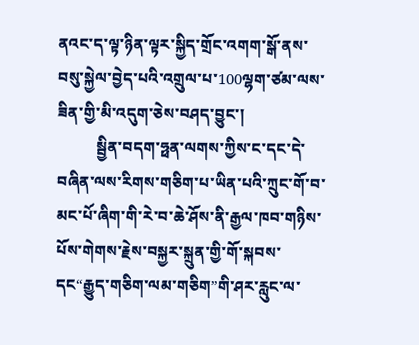ནའང་ད་ལྟ་ཉིན་ལྟར་སྐྱིད་གྲོང་འགག་སྒོ་ནས་བསུ་སྐྱེལ་བྱེད་པའི་འགྲུལ་པ་100ལྷག་ཙམ་ལས་ཟིན་གྱི་མི་འདུག་ཅེས་བཤད་བྱུང་།
          སྦྱིན་བདག་ཧྥན་ལགས་ཀྱིས་ང་དང་དེ་བཞིན་ལས་རིགས་གཅིག་པ་ཡིན་པའི་ཀྲུང་གོ་བ་མང་པོ་ཞིག་གི་རེ་བ་ཆེ་ཤོས་ནི་རྒྱལ་ཁབ་གཉིས་པོས་གེགས་རྗེས་བསྐྱར་སྐྲུན་གྱི་གོ་སྐབས་དང“རྒྱུད་གཅིག་ལམ་གཅིག”གི་ཤར་རླུང་ལ་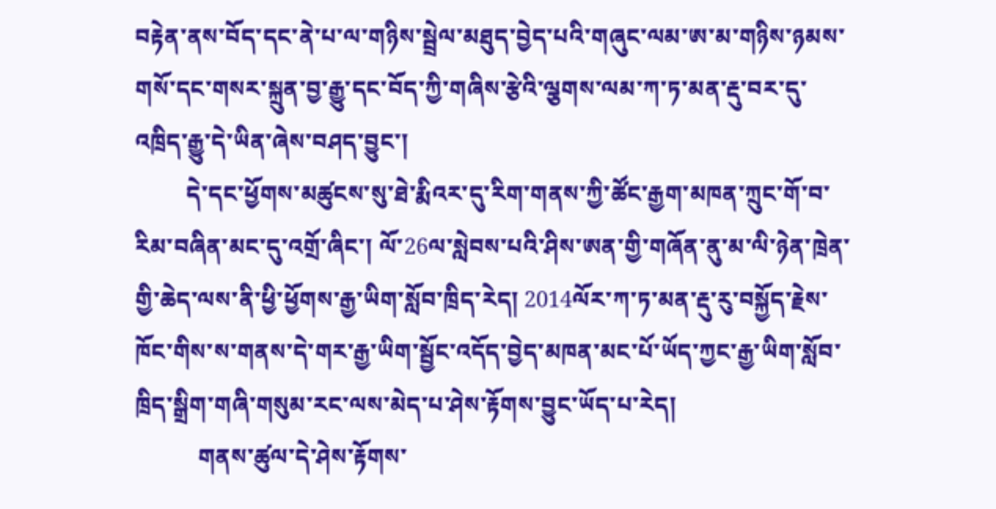བརྟེན་ནས་བོད་དང་ནེ་པ་ལ་གཉིས་སྦྲེལ་མཐུད་བྱེད་པའི་གཞུང་ལམ་ཨ་མ་གཉིས་ཉམས་གསོ་དང་གསར་སྐྲུན་བྱ་རྒྱུ་དང་བོད་ཀྱི་གཞིས་རྩེའི་ལྕགས་ལམ་ཀ་ཏ་མན་རྡུ་བར་དུ་འཁྲིད་རྒྱུ་དེ་ཡིན་ཞེས་བཤད་བྱུང་།
         དེ་དང་ཕྱོགས་མཚུངས་སུ་ཐེ་རྨིའར་དུ་རིག་གནས་ཀྱི་ཚོང་རྒྱག་མཁན་ཀྲུང་གོ་བ་རིམ་བཞིན་མང་དུ་འགྲོ་ཞིང་། ལོ་26ལ་སླེབས་པའི་ཤིས་ཨན་གྱི་གཞོན་ནུ་མ་ལི་ཉེན་ཁྲེན་གྱི་ཆེད་ལས་ནི་ཕྱི་ཕྱོགས་རྒྱ་ཡིག་སློབ་ཁྲིད་རེད། 2014ལོར་ཀ་ཏ་མན་རྡུ་རུ་བསྐྱོད་རྗེས་ཁོང་གིས་ས་གནས་དེ་གར་རྒྱ་ཡིག་སྦྱོང་འདོད་བྱེད་མཁན་མང་པོ་ཡོད་ཀྱང་རྒྱ་ཡིག་སློབ་ཁྲིད་སྒྲིག་གཞི་གསུམ་རང་ལས་མེད་པ་ཤེས་རྟོགས་བྱུང་ཡོད་པ་རེད།
           གནས་ཚུལ་དེ་ཤེས་རྟོགས་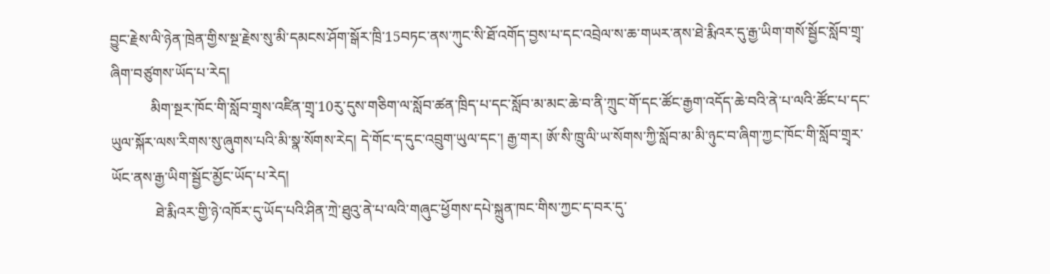བྱུང་རྗེས་ལི་ཉེན་ཁྲེན་གྱིས་སྔ་རྗེས་སུ་མི་དམངས་ཤོག་སྒོར་ཁྲི་15བཏང་ནས་ཀུང་སི་ཐོ་འགོད་བྱས་པ་དང་འབྲེལ་ས་ཆ་གཡར་ནས་ཐེ་རྨིའར་དུ་རྒྱ་ཡིག་གསོ་སྦྱོང་སློབ་གྲྭ་ཞིག་བཙུགས་ཡོད་པ་རེད།
           མིག་སྔར་ཁོང་གི་སློབ་གྲྭས་འཛིན་གྲྭ་10རུ་དུས་གཅིག་ལ་སློབ་ཚན་ཁྲིད་པ་དང་སློབ་མ་མང་ཆེ་བ་ནི་ཀྲུང་གོ་དང་ཚོང་རྒྱག་འདོད་ཆེ་བའི་ནེ་པ་ལའི་ཚོང་པ་དང་ཡུལ་སྐོར་ལས་རིགས་སུ་ཞུགས་པའི་མི་སྣ་སོགས་རེད། དེ་གོང་ད་དུང་འབྲུག་ཡུལ་དང་། རྒྱ་གར། ཨོ་སི་ཁྲུ་ལི་ཡ་སོགས་ཀྱི་སློབ་མ་མི་ཉུང་བ་ཞིག་ཀྱང་ཁོང་གི་སློབ་གྲྭར་ཡོང་ནས་རྒྱ་ཡིག་སྦྱོང་མྱོང་ཡོད་པ་རེད།
            ཐེ་རྨིའར་གྱི་ཉེ་འཁོར་དུ་ཡོད་པའི་ཤིན་ཀྲེ་ཐུའུ་ནེ་པ་ལའི་གཞུང་ཕྱོགས་དཔེ་སྐྲུན་ཁང་གིས་ཀྱང་ད་བར་དུ་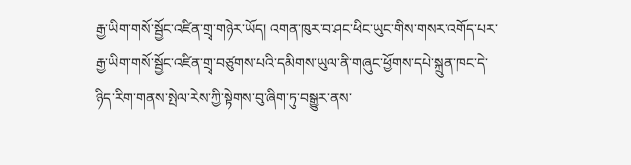རྒྱ་ཡིག་གསོ་སྦྱོང་འཛིན་གྲྭ་གཉེར་ཡོད། འགན་ཁུར་བ་ཤང་ཕིང་ཡུང་གིས་གསར་འགོད་པར་རྒྱ་ཡིག་གསོ་སྦྱོང་འཛིན་གྲྭ་བཙུགས་པའི་དམིགས་ཡུལ་ནི་གཞུང་ཕྱོགས་དཔེ་སྐྲུན་ཁང་དེ་ཉིད་རིག་གནས་སྤེལ་རེས་ཀྱི་སྟེགས་བུ་ཞིག་ཏུ་བསྒྱུར་ནས་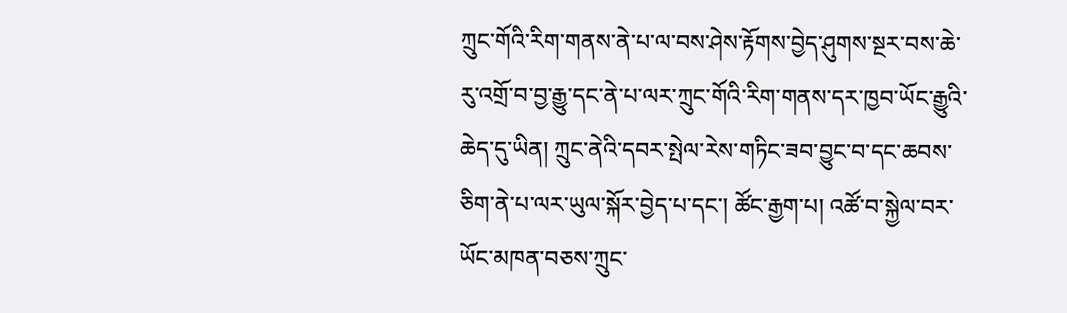ཀྲུང་གོའི་རིག་གནས་ནེ་པ་ལ་བས་ཤེས་རྟོགས་བྱེད་ཤུགས་སྔར་བས་ཆེ་རུ་འགྲོ་བ་བྱ་རྒྱུ་དང་ནེ་པ་ལར་ཀྲུང་གོའི་རིག་གནས་དར་ཁྱབ་ཡོང་རྒྱུའི་ཆེད་དུ་ཡིན། ཀྲུང་ནེའི་དབར་སྤེལ་རེས་གཏིང་ཟབ་བྱུང་བ་དང་ཆབས་ཅིག་ནེ་པ་ལར་ཡུལ་སྐོར་བྱེད་པ་དང་། ཚོང་རྒྱག་པ། འཚོ་བ་སྐྱེལ་བར་ཡོང་མཁན་བཅས་ཀྲུང་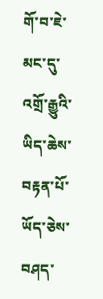གོ་བ་ཇེ་མང་དུ་འགྲོ་རྒྱུའི་ཡིད་ཆེས་བརྟན་པོ་ཡོད་ཅེས་བཤད་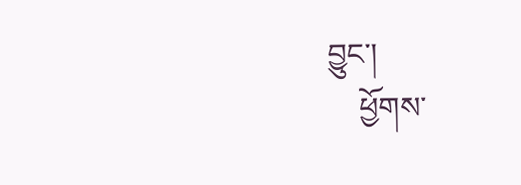བྱུང་།
    ཕྱོགས་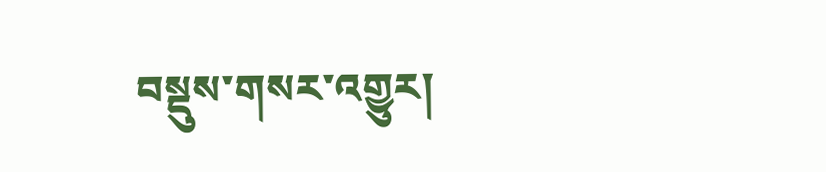བསྡུས་གསར་འགྱུར།